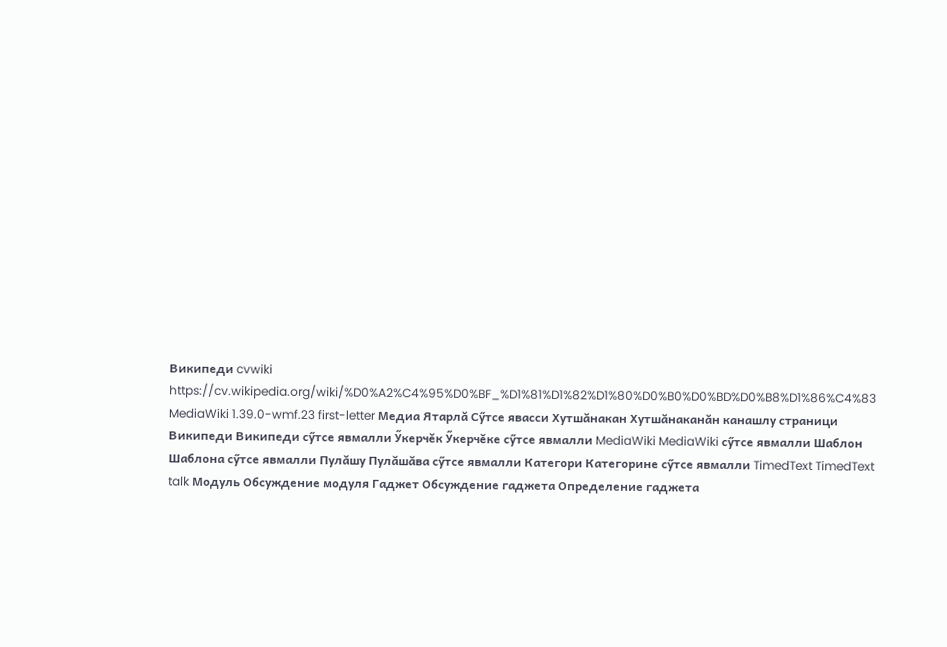Википеди cvwiki https://cv.wikipedia.org/wiki/%D0%A2%C4%95%D0%BF_%D1%81%D1%82%D1%80%D0%B0%D0%BD%D0%B8%D1%86%C4%83 MediaWiki 1.39.0-wmf.23 first-letter Медиа Ятарлă Сӳтсе явасси Хутшăнакан Хутшăнаканăн канашлу страници Википеди Википеди сӳтсе явмалли Ӳкерчĕк Ӳкерчĕке сӳтсе явмалли MediaWiki MediaWiki сӳтсе явмалли Шаблон Шаблона сӳтсе явмалли Пулăшу Пулăшăва сӳтсе явмалли Категори Категорине сӳтсе явмалли TimedText TimedText talk Модуль Обсуждение модуля Гаджет Обсуждение гаджета Определение гаджета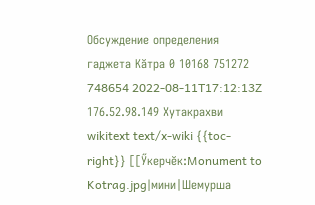Обсуждение определения гаджета Кăтра 0 10168 751272 748654 2022-08-11T17:12:13Z 176.52.98.149 Хутакрахви wikitext text/x-wiki {{toc-right}} [[Ӳкерчĕк:Monument to Kotrag.jpg|мини|Шемурша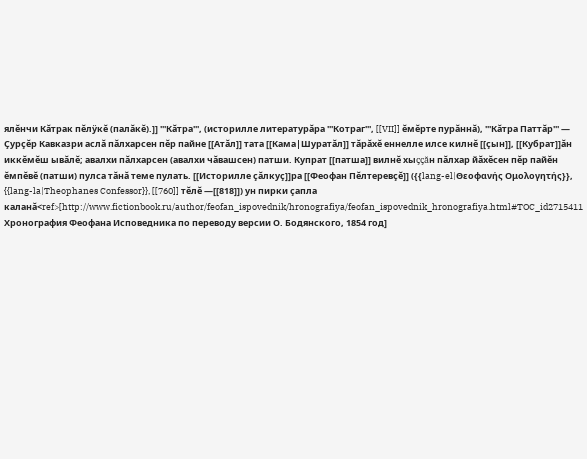ялĕнчи Кăтрак пĕлÿкĕ (палăкĕ).]] '''Кăтра''', (историлле литературăра '''Котраг''', [[VII]] ĕмĕрте пурăннă), '''Кăтра Паттăр''' — Çурçĕр Кавказри аслă пăлхарсен пĕр пайне [[Атăл]] тата [[Кама|Шуратăл]] тăрăхĕ еннелле илсе килнĕ [[çын]], [[Кубрат]]ăн иккĕмĕш ывăлĕ; авалхи пăлхарсен (авалхи чăвашсен) патши. Купрат [[патша]] вилнĕ хыççăн пăлхар йăхĕсен пĕр пайĕн ĕмпĕвĕ (патши) пулса тăнă теме пулать. [[Историлле çăлкуç]]ра [[Феофан Пĕлтеревçĕ]] ({{lang-el|Θεοφανής Ομολογητής}}, {{lang-la|Theophanes Confessor}}, [[760]] тĕлĕ —[[818]]) ун пирки çапла каланă<ref>[http://www.fictionbook.ru/author/feofan_ispovednik/hronografiya/feofan_ispovednik_hronografiya.html#TOC_id2715411 Хронография Феофана Исповедника по переводу версии О. Бодянского, 1854 год]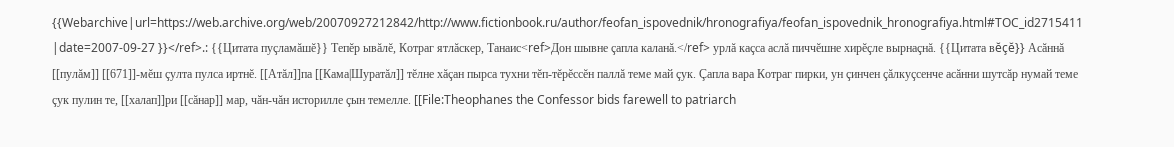{{Webarchive|url=https://web.archive.org/web/20070927212842/http://www.fictionbook.ru/author/feofan_ispovednik/hronografiya/feofan_ispovednik_hronografiya.html#TOC_id2715411 |date=2007-09-27 }}</ref>.: {{Цитата пуçламăшĕ}} Тепĕр ывăлĕ, Котраг ятлăскер, Танаис<ref>Дон шывне çапла каланă.</ref> урлă каçса аслă пиччĕшне хирĕçле вырнаçнă. {{Цитата вĕçĕ}} Асăннă [[пулăм]] [[671]]-мĕш çулта пулса иртнĕ. [[Атăл]]па [[Кама|Шуратăл]] тĕлне хăçан пырса тухни тĕп-тĕрĕссĕн паллă теме май çук. Çапла вара Котраг пирки, ун çинчен çăлкуçсенче асăнни шутсăр нумай теме çук пулин те, [[халап]]ри [[сăнар]] мар, чăн-чăн историлле çын темелле. [[File:Theophanes the Confessor bids farewell to patriarch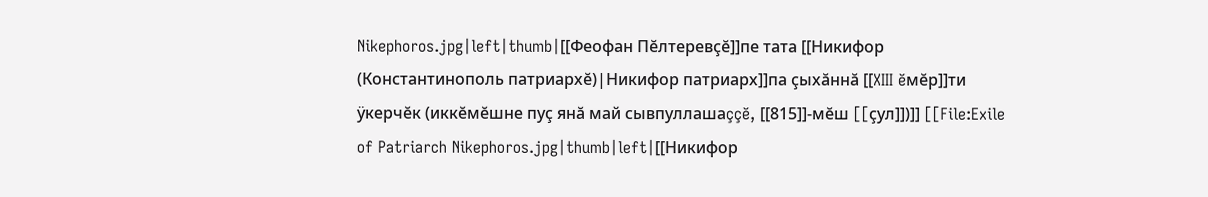Nikephoros.jpg|left|thumb|[[Феофан Пĕлтеревçĕ]]пе тата [[Никифор (Константинополь патриархĕ)|Никифор патриарх]]па çыхăннă [[XIII ĕмĕр]]ти ÿкерчĕк (иккĕмĕшне пуç янă май сывпуллашаççĕ, [[815]]-мĕш [[çул]])]] [[File:Exile of Patriarch Nikephoros.jpg|thumb|left|[[Никифор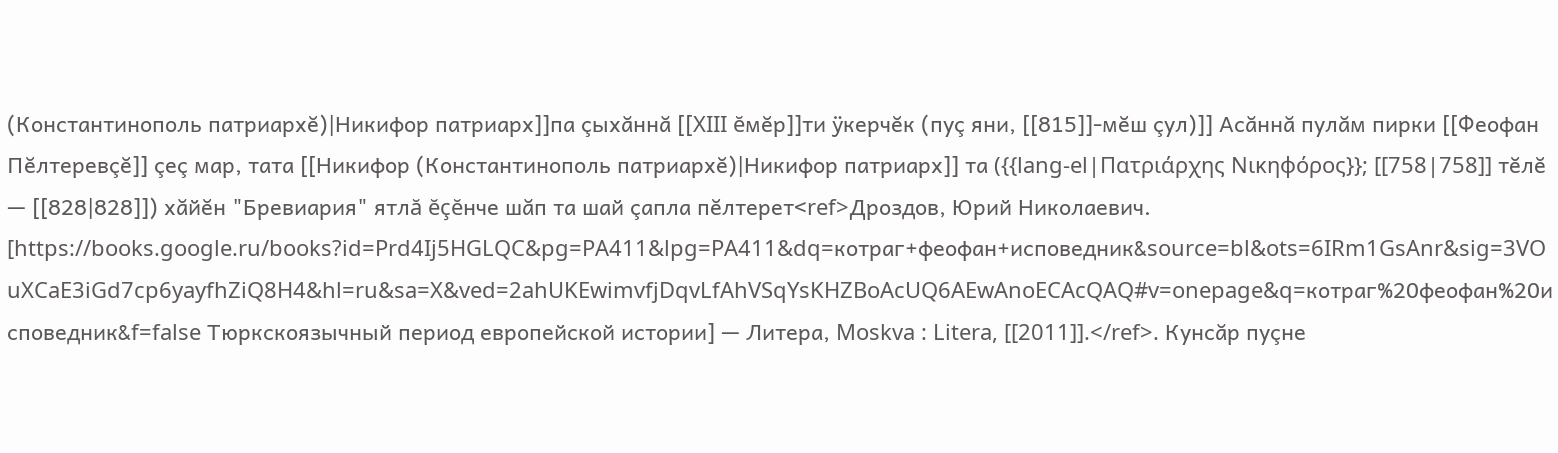(Константинополь патриархĕ)|Никифор патриарх]]па çыхăннă [[XIII ĕмĕр]]ти ÿкерчĕк (пуç яни, [[815]]-мĕш çул)]] Асăннă пулăм пирки [[Феофан Пĕлтеревçĕ]] çеç мар, тата [[Никифор (Константинополь патриархĕ)|Никифор патриарх]] та ({{lang-el|Πατριάρχης Νικηφόρος}}; [[758|758]] тĕлĕ — [[828|828]]) хăйĕн "Бревиария" ятлă ĕçĕнче шăп та шай çапла пĕлтерет<ref>Дроздов, Юрий Николаевич. [https://books.google.ru/books?id=Prd4Ij5HGLQC&pg=PA411&lpg=PA411&dq=котраг+феофан+исповедник&source=bl&ots=6IRm1GsAnr&sig=3VOuXCaE3iGd7cp6yayfhZiQ8H4&hl=ru&sa=X&ved=2ahUKEwimvfjDqvLfAhVSqYsKHZBoAcUQ6AEwAnoECAcQAQ#v=onepage&q=котраг%20феофан%20исповедник&f=false Тюркскоязычный период европейской истории] — Литера, Moskva : Litera, [[2011]].</ref>. Кунсăр пуçне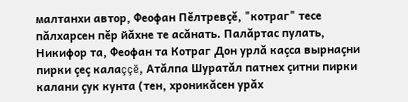малтанхи автор, Феофан Пĕлтревçĕ, "котраг" тесе пăлхарсен пĕр йăхне те асăнать. Палăртас пулать, Никифор та, Феофан та Котраг Дон урлă каçса вырнаçни пирки çеç калаççĕ, Атăлпа Шуратăл патнех çитни пирки калани çук кунта (тен, хроникăсен урăх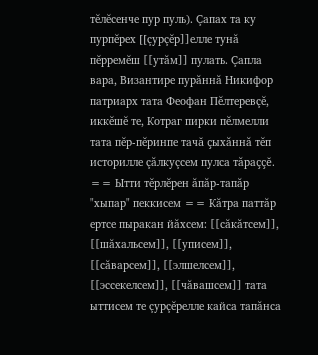тĕлĕсенче пур пуль). Çапах та ку пурпĕрех [[çурçĕр]]елле тунă пĕрремĕш [[утăм]] пулать. Çапла вара, Византире пурăннă Никифор патриарх тата Феофан Пĕлтеревçĕ, иккĕшĕ те, Котраг пирки пĕлмелли тата пĕр-пĕринпе тачă çыхăннă тĕп историлле çăлкуçсем пулса тăраççĕ. == Ытти тĕрлĕрен ăпăр-тапăр "хыпар" пеккисем == Кăтра паттăр ертсе пыракан йăхсем: [[сăкăтсем]], [[шăхальсем]], [[уписем]], [[сăварсем]], [[элшелсем]], [[эссекелсем]], [[чăвашсем]] тата ыттисем те çурçĕрелле кайса тапăнса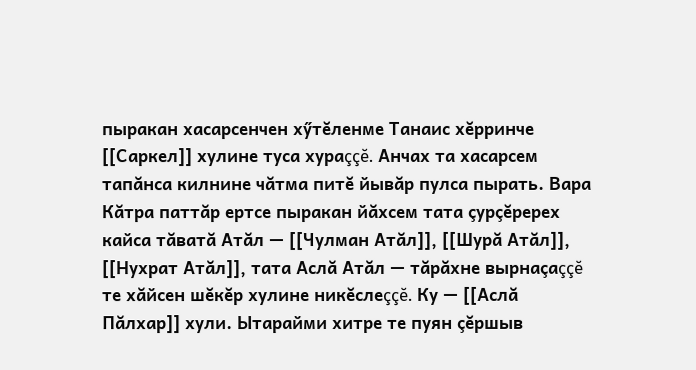пыракан хасарсенчен хӳтĕленме Танаис хĕрринче [[Саркел]] хулине туса хураççĕ. Анчах та хасарсем тапăнса килнине чăтма питĕ йывăр пулса пырать. Вара Кăтра паттăр ертсе пыракан йăхсем тата çурçĕререх кайса тăватă Атăл — [[Чулман Атăл]], [[Шурă Атăл]], [[Нухрат Атăл]], тата Аслă Атăл — тăрăхне вырнаçаççĕ те хăйсен шĕкĕр хулине никĕслеççĕ. Ку — [[Аслă Пăлхар]] хули. Ытарайми хитре те пуян çĕршыв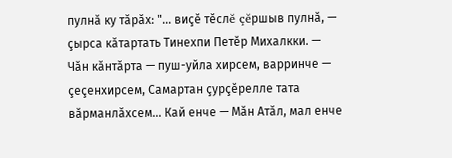пулнă ку тăрăх: "... виçĕ тĕслĕ çĕршыв пулнă, — çырса кăтартать Тинехпи Петĕр Михалкки. — Чăн кăнтăрта — пуш-уйла хирсем, варринче — çеçенхирсем, Самартан çурçĕрелле тата вăрманлăхсем... Кай енче — Мăн Атăл, мал енче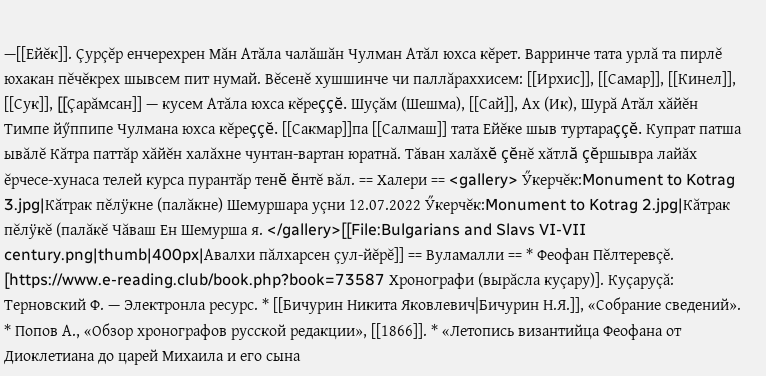—[[Ейĕк]]. Çурçĕр енчерехрен Мăн Атăла чалăшăн Чулман Атăл юхса кĕрет. Варринче тата урлă та пирлĕ юхакан пĕчĕкрех шывсем пит нумай. Вĕсенĕ хушшинче чи паллăраххисем: [[Ирхис]], [[Самар]], [[Кинел]], [[Сук]], [[Çарăмсан]] — кусем Атăла юхса кĕреççĕ. Шуçăм (Шешма), [[Сай]], Ах (Ик), Шурă Атăл хăйĕн Тимпе йӳппипе Чулмана юхса кĕреççĕ. [[Сакмар]]па [[Салмаш]] тата Ейĕке шыв туртараççĕ. Купрат патша ывăлĕ Кăтра паттăр хăйĕн халăхне чунтан-вартан юратнă. Тăван халăхĕ çĕнĕ хăтлă çĕршывра лайăх ĕрчесе-хунаса телей курса пурантăр тенĕ ĕнтĕ вăл. == Халери == <gallery> Ӳкерчĕк:Monument to Kotrag 3.jpg|Кăтрак пĕлÿкне (палăкне) Шемуршара уçни 12.07.2022 Ӳкерчĕк:Monument to Kotrag 2.jpg|Кăтрак пĕлÿкĕ (палăкĕ Чăваш Ен Шемурша я. </gallery>[[File:Bulgarians and Slavs VI-VII century.png|thumb|400px|Авалхи пăлхарсен çул-йĕрĕ]] == Вуламалли == * Феофан Пĕлтеревçĕ. [https://www.e-reading.club/book.php?book=73587 Хронографи (вырăсла куçару)]. Куçаруçă: Терновский Ф. — Электронла ресурс. * [[Бичурин Никита Яковлевич|Бичурин Н.Я.]], «Собрание сведений». * Попов А., «Обзор хронографов русской редакции», [[1866]]. * «Летопись византийца Феофана от Диоклетиана до царей Михаила и его сына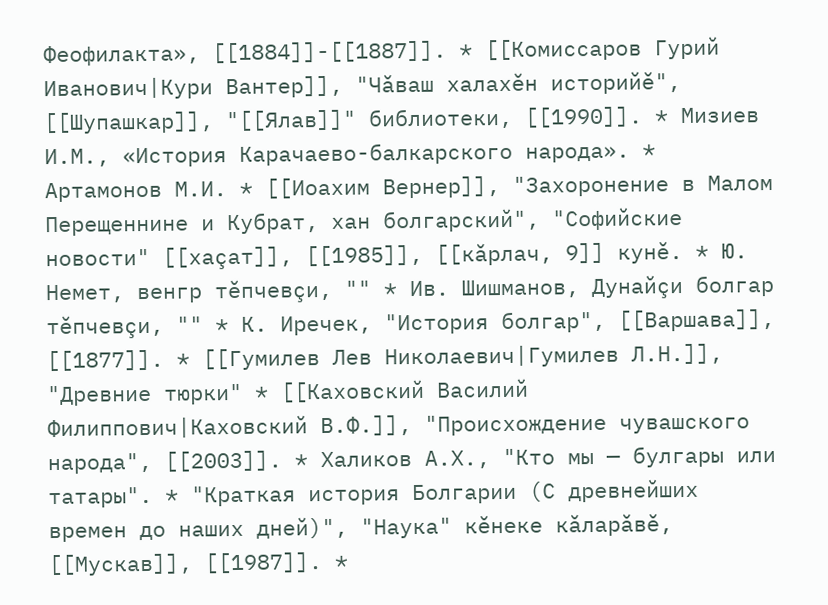Феофилакта», [[1884]]-[[1887]]. * [[Комиссаров Гурий Иванович|Кури Вантер]], "Чăваш халахĕн историйĕ", [[Шупашкар]], "[[Ялав]]" библиотеки, [[1990]]. * Мизиев И.М., «История Карачаево-балкарского народа». * Артамонов М.И. * [[Иоахим Вернер]], "Захоронение в Малом Перещеннине и Кубрат, хан болгарский", "Софийские новости" [[хаçат]], [[1985]], [[кăрлач, 9]] кунĕ. * Ю. Немет, венгр тĕпчевçи, "" * Ив. Шишманов, Дунайçи болгар тĕпчевçи, "" * К. Иречек, "История болгар", [[Варшава]], [[1877]]. * [[Гумилев Лев Николаевич|Гумилев Л.Н.]], "Древние тюрки" * [[Каховский Василий Филиппович|Каховский В.Ф.]], "Происхождение чувашского народа", [[2003]]. * Халиков А.Х., "Кто мы — булгары или татары". * "Краткая история Болгарии (С древнейших времен до наших дней)", "Наука" кĕнеке кăларăвĕ, [[Мускав]], [[1987]]. *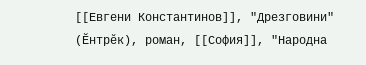[[Евгени Константинов]], "Дрезговини" (Ӗнтрĕк), роман, [[София]], "Народна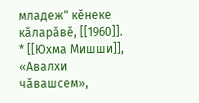младеж" кĕнеке кăларăвĕ, [[1960]]. * [[Юхма Мишши]], «Авалхи чăвашсем»,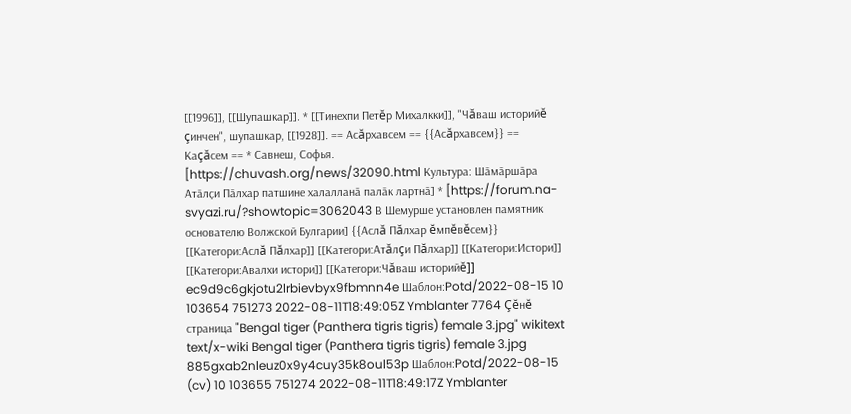[[1996]], [[Шупашкар]]. * [[Тинехпи Петĕр Михалкки]], "Чăваш историйĕ çинчен", шупашкар, [[1928]]. == Асăрхавсем == {{Асăрхавсем}} == Каçăсем == * Савнеш, Софья. [https://chuvash.org/news/32090.html Культура: Шӑмӑршӑра Атӑлҫи Пӑлхар патшине халалланӑ палӑк лартнӑ] * [https://forum.na-svyazi.ru/?showtopic=3062043 В Шемурше установлен памятник основателю Волжской Булгарии] {{Аслă Пăлхар ĕмпĕвĕсем}} [[Категори:Аслă Пăлхар]] [[Категори:Атăлçи Пăлхар]] [[Категори:Истори]] [[Категори:Авалхи истори]] [[Категори:Чăваш историйĕ]] ec9d9c6gkjotu2lrbievbyx9fbmnn4e Шаблон:Potd/2022-08-15 10 103654 751273 2022-08-11T18:49:05Z Ymblanter 7764 Çĕнĕ страница "Bengal tiger (Panthera tigris tigris) female 3.jpg" wikitext text/x-wiki Bengal tiger (Panthera tigris tigris) female 3.jpg 885gxab2nleuz0x9y4cuy35k8oul53p Шаблон:Potd/2022-08-15 (cv) 10 103655 751274 2022-08-11T18:49:17Z Ymblanter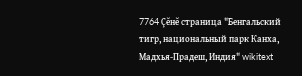7764 Çĕнĕ страница "Бенгальский тигр, национальный парк Канха, Мадхья-Прадеш, Индия" wikitext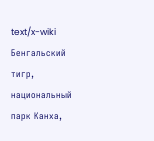text/x-wiki Бенгальский тигр, национальный парк Канха,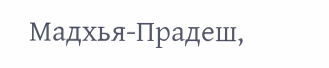Мадхья-Прадеш,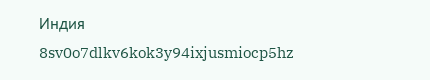Индия 8sv0o7dlkv6kok3y94ixjusmiocp5hz